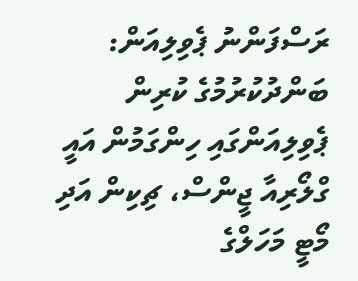ރަސްފަންނު ޕެވިލިއަން: ބަންދުކުރުމުގެ ކުރިން ޕެވިލިއަންގައި ހިންގަމުން އައީ ގްލޯރިއާ ޖީންސް، ޗިކިން އަދި މޯޓީ މަހަލްގެ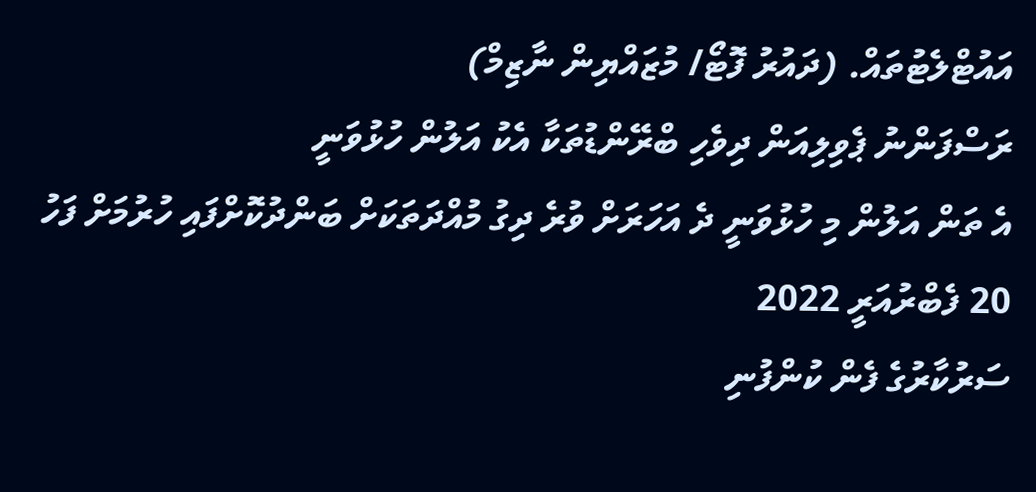އައުޓްލެޓުތައް. (ދައުރު ފޮޓޯ/ މުޒައްޔިން ނާޒިމް)
ރަސްފަންނު ޕެވިލިއަން ދިވެހި ބްރޭންޑުތަކާ އެކު އަލުން ހުޅުވަނީ
އެ ތަން އަލުން މި ހުޅުވަނީ ދެ އަހަރަށް ވުރެ ދިގު މުއްދަތަކަށް ބަންދުކޮށްފައި ހުރުމަށް ފަހު
20 ފެބްރުއަރީ 2022
ސަރުކާރުގެ ފެން ކުންފުނި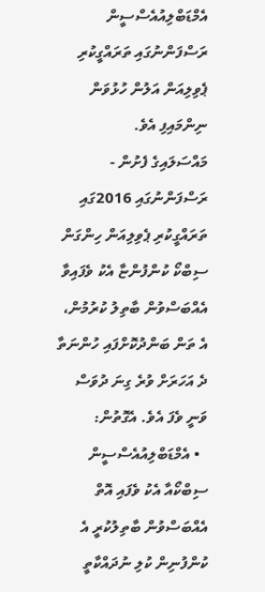އެމްޑަބްލިއުއެސްސީން ރަސްފަންނުގައި ތަރައްގީކުރި ޕެވިލިއަން އަލުން ހުޅުވަން ނިންމައިފި އެވެ.
މައްސަލައިގެ ފެށުން - ރަސްފަންނުގައި 2016ގައި ތަރައްގީކުރި ޕެވިލިއަން ހިންގަން ސިބްކޯ ކުންފުންޏާ އެކު ވެފައިވާ އެއްބަސްވުން ބާތިލު ކުރުމުން، އެ ތަން ބަންދުކޮށްފައި ހުންނަތާ ދެ އަހަރަށް ވުރެ ގިނަ ދުވަސް ވަނީ ވެފަ އެވެ. އެގޮތުން:
  • އެމްޑަބްލިއުއެސްސީން ސިބްކޯއާ އެކު ވެފައި އޮތް އެއްބަސްވުން ބާތިލުކުރީ އެ ކުންފުނިން ކުލި ނުދައްކާތީ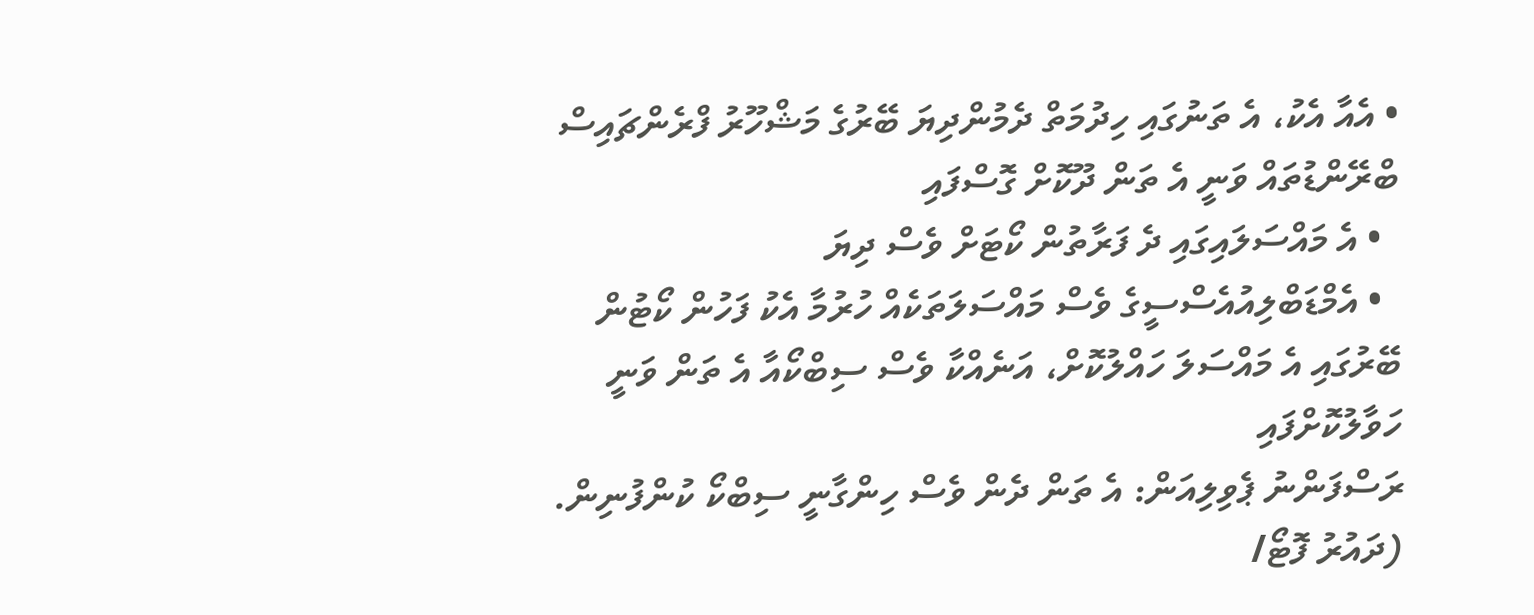• އެއާ އެކު، އެ ތަނުގައި ހިދުމަތް ދެމުންދިޔަ ބޭރުގެ މަޝްހޫރު ފްރެންޗައިސް ބްރޭންޑުތައް ވަނީ އެ ތަން ދޫކޮށް ގޮސްފައި
  • އެ މައްސަލައިގައި ދެ ފަރާތުން ކޯޓަށް ވެސް ދިޔަ
  • އެމްޑަބްލިއުއެސްސީގެ ވެސް މައްސަލަތަކެއް ހުރުމާ އެކު ފަހުން ކޯޓުން ބޭރުގައި އެ މައްސަލަ ހައްލުކޮށް، އަނެއްކާ ވެސް ސިބްކޯއާ އެ ތަން ވަނީ ހަވާލުކޮށްފައި
ރަސްފަންނު ޕެވިލިއަން: އެ ތަން ދެން ވެސް ހިންގާނީ ސިބްކޯ ކުންފުނިން. (ދައުރު ފޮޓޯ/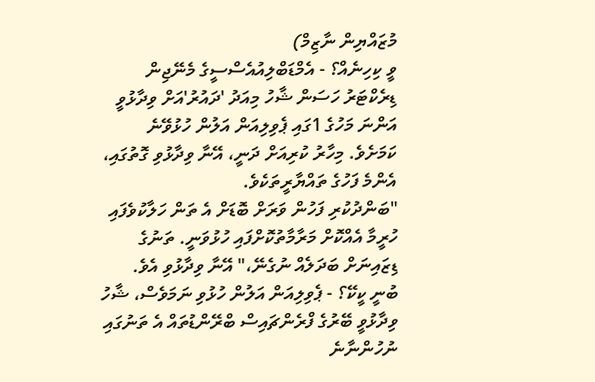މުޒައްޔިން ނާޒިމް)
ވީ ކިހިނެއް؟ - އެމްޑަބްލިއުއެސްސީގެ މެނޭޖިން ޑިރެކްޓަރު ހަސަން ޝާހު މިއަދު 'ދައުރު'އަށް ވިދާޅުވީ އަންނަ މަހުގެ 1ގައި ޕެވިލިއަން އަލުން ހުޅުވޭނެ ކަމަށެވެ. މިހާރު ކުރިއަށް ދަނީ، އޭނާ ވިދާޅުވި ގޮތުގައި، އެންމެ ފަހުގެ ތައްޔާރީތަކެވެ.
"ބަންދުކުރި ފަހުން ވަރަށް ބޮޑަށް އެ ތަން ހަލާކުވެފައި ހުރީމާ އެއްކޮށް މަރާމާތުކޮށްފައި ހުޅުވަނީ. ތަނުގެ ޑިޒައިނަށް ބަދަލެއް ނުގެނޭ،" އޭނާ ވިދާޅުވި އެވެ.
ބުނީ ކީކޭ؟ - ޕެވިލިއަން އަލުން ހުޅުވި ނަމަވެސް، ޝާހު ވިދާޅުވީ ބޭރުގެ ފްރެންޗައިސް ބްރޭންޑުތައް އެ ތަނުގައި ނުހުންނާނެ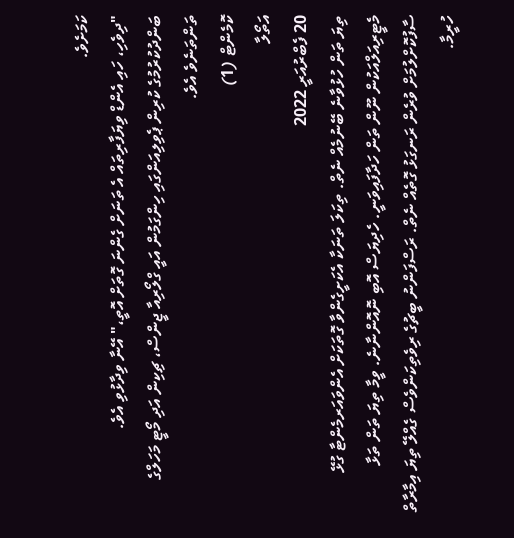ކަމަށެވެ.
"ދިވެހި، ހައި އެންޑް ވިޔަފާރިތައް އެ ތަނަށް ގެންނަ ގޮތަށް އޮތީ،" އޭނާ ވިދާޅުވި އެވެ.
ބަންދުކުރުމުގެ ކުރިން ޕެވިލިއަންގައި ހިންގަމުން އައީ ގްލޯރިއާ ޖީންސް، ޗިކިން އަދި މޯޓީ މަހަލްގެ ތަންތަނެވެ އެވެ.
ކޮމެންޓް (1)
އަތޯލާ
20 ފެބްރުއަރީ 2022
ތިޔަ ތަން ހުޅުވާނެ ބޭނުމެއް ނެތް. ތިކަލަ ތަނަކާ އެކަށީގެންވާ ގޮތަކަށް އެންވައަރމެންޓާ ގުޅޭ މެޓީރިއަލްއަކުން ނޫން ތަން ހަދާފައިވަނީ. ހެދިޔަސް އޮބި ނޮއޮންނާނެ. ވީމާ ތިޔަ ތަން ތަޅާ ސާފުކޮށްލުމަށް ވުރެން ރަނގަޅު ގޮތެއް ނެތް. ރަސްފަންނު ބީޗުގެ ރިވެތިކަންވެސް ގެއްލޭ ތިޔަ އިމާރާތް ހުރީމާ.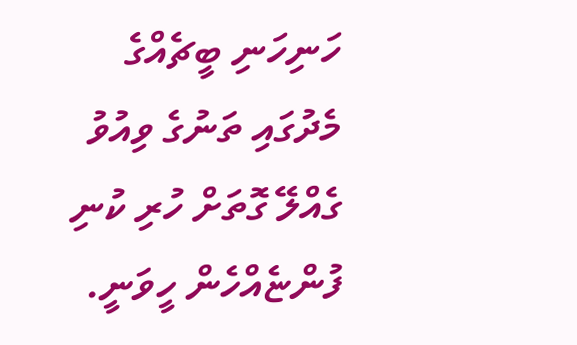ހަނިހަނި ބީޗެއްގެ މެދުގައި ތަނުގެ ވިއުވު ގެއްލޭ ގޮތަށް ހުރި ކުނި ފުންޏެއްހެން ހީވަނީ.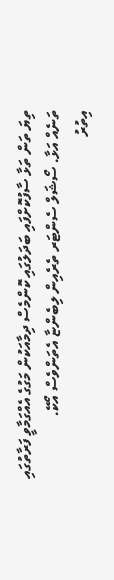ތިޔަ ތަން ތަޅާ ސާފުކޮށްފައި ބަދަލުގައި ކޮންމެސް ދިމާއަކުން މަގުގެ އެއްގަމާވީ ފަރާތުގައި ތަނެއް އަޅާ. ސޯޝަލް ސެންޓަރ ތެރެއިން ލިބެންޏާ އެތަންވެސް އޯކޭ.
އިތުރު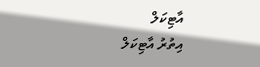އާޓިކަލް
އިތުރު އާޓިކަލް